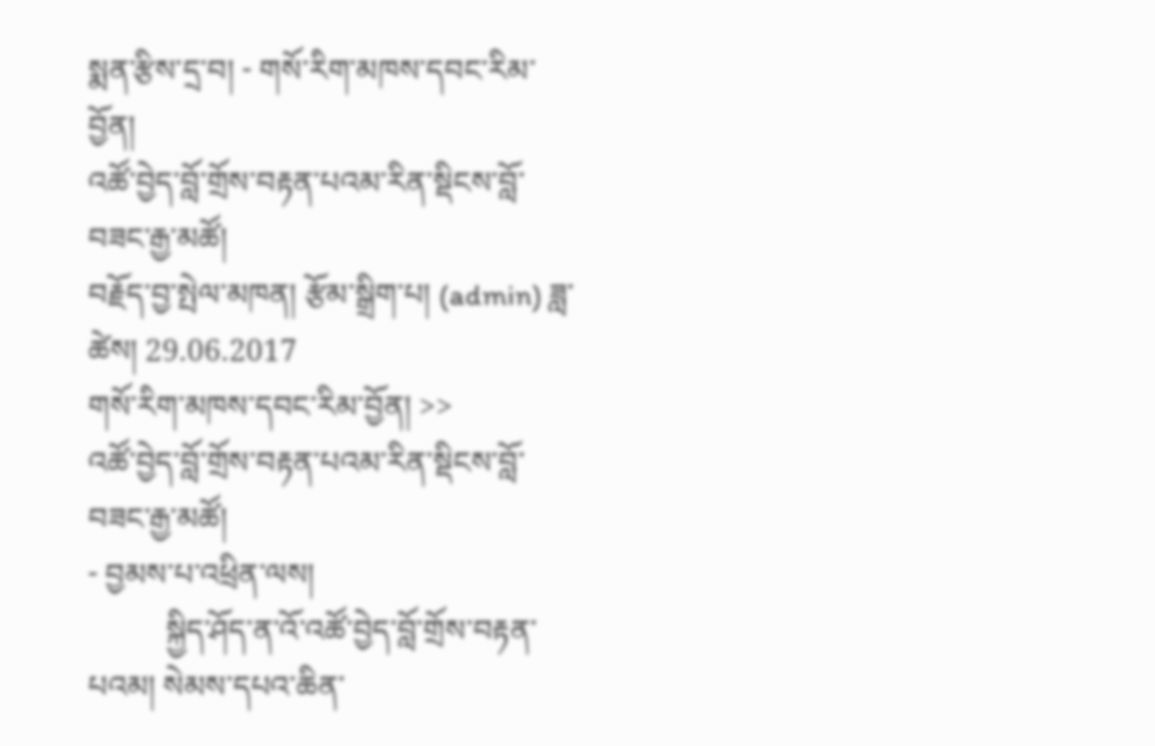སྨན་རྩིས་དྲ་བ། - གསོ་རིག་མཁས་དབང་རིམ་བྱོན།
འཚོ་བྱེད་བློ་གྲོས་བརྟན་པའམ་རིན་སྡིངས་བློ་བཟང་རྒྱ་མཚོ།
བརྗོད་བྱ་སྤེལ་མཁན། རྩོམ་སྒྲིག་པ། (admin) ཟླ་ཚེས། 29.06.2017
གསོ་རིག་མཁས་དབང་རིམ་བྱོན། >>
འཚོ་བྱེད་བློ་གྲོས་བརྟན་པའམ་རིན་སྡིངས་བློ་བཟང་རྒྱ་མཚོ།
- བྱམས་པ་འཕྲིན་ལས།
          སྐྱིད་ཤོད་ན་འོ་འཚོ་བྱེད་བློ་གྲོས་བརྟན་པའམ། སེམས་དཔའ་ཆིན་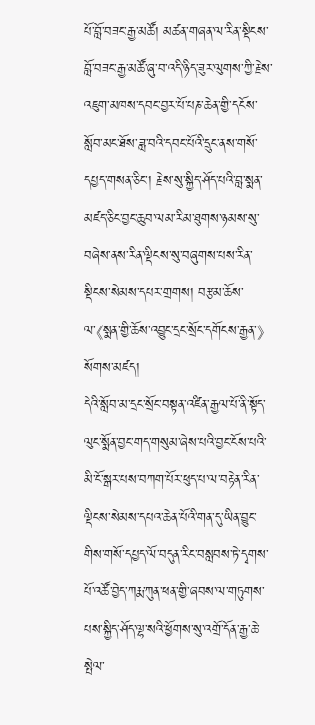པོ་བློ་བཟང་རྒྱ་མཚོ། མཚན་གཞན་ལ་རིན་སྡིངས་བློ་བཟང་རྒྱ་མཚོ་ཞུ་བ་འདི་ཉིད་ཟུར་ལུགས་ཀྱི་རྗེས་འཇུག་མཁས་དབང་བྱར་པོ་པཎ་ཆེན་གྱི་དངོས་སློབ་མང་ཐོས་ཟླ་བའི་དབང་པོའི་དྲུང་ནས་གསོ་དཔྱད་གསན་ཅིང་། རྗེས་སུ་སྐྱིད་ཤོད་པའི་བླ་སྨན་མཛད་ཅིང་བྱང་ཆུབ་ལམ་རིམ་ཐུགས་ཉམས་སུ་བཞེས་ནས་རིན་ལྡིངས་སུ་བཞུགས་པས་རིན་སྡིངས་སེམས་དཔར་གྲགས། བརྩམ་ཆོས་ལ་《སྨན་གྱི་ཆོས་འབྱུང་དྲང་སྲོང་དགོངས་རྒྱན་》སོགས་མཛད།
དེའི་སློབ་མ་དྲང་སྲོང་བསྟན་འཛིན་རྒྱལ་པོ་ནི་སྟོད་ལུང་སྨོན་བྱང་གད་གསུམ་ཞེས་པའི་བྱང་ངོས་པའི་མི་ངོ་སྒར་པས་བཀག་པོར་ཕུད་པ་ལ་བརྟེན་རིན་ལྡིངས་སེམས་དཔའ་ཆེན་པོའི་གན་དུ་ཡིན་བྱུང་གིས་གསོ་དཔྱད་ལོ་བདུན་རིང་བསླབས་ཏེ་དྭགས་པོ་འཚོ་བྱེད་ཀརྨ་ཀུན་ཕན་གྱི་ཞབས་ལ་གཏུགས་པས་སྐྱིད་ཤོད་ལྷ་སའི་ཕྱོགས་སུ་འགྲོ་དོན་རྒྱ་ཆེ་སྤེལ་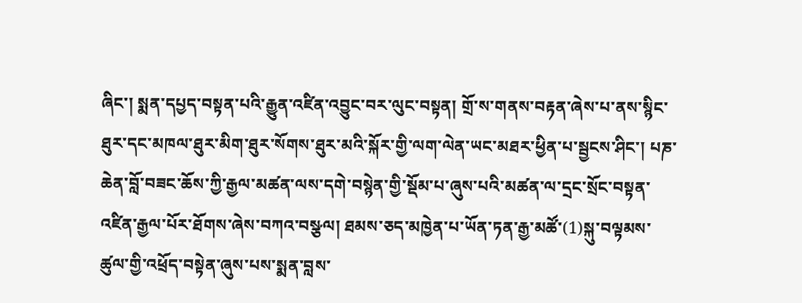ཞིང་། སྨན་དཔྱད་བསྟན་པའི་རྒྱུན་འཛིན་འབྱུང་བར་ལུང་བསྟན། གྲོ་ས་གནས་བརྟན་ཞེས་པ་ནས་སྙིང་ཐུར་དང་མཁལ་ཐུར་མིག་ཐུར་སོགས་ཐུར་མའི་སྐོར་གྱི་ལག་ལེན་ཡང་མཐར་ཕྱིན་པ་སྦྱངས་ཤིང་། པཎ་ཆེན་བློ་བཟང་ཆོས་ཀྱི་རྒྱལ་མཚན་ལས་དགེ་བསྙེན་གྱི་སྡོམ་པ་ཞུས་པའི་མཚན་ལ་དྲང་སྲོང་བསྟན་འཛིན་རྒྱལ་པོར་ཐོགས་ཞེས་བཀའ་བསྩལ། ཐམས་ཅད་མཁྱེན་པ་ཡོན་ཏན་རྒྱ་མཚོ་(1)སྐུ་བལྟམས་ཚུལ་གྱི་འཕྲོད་བསྟེན་ཞུས་པས་སྨན་བླས་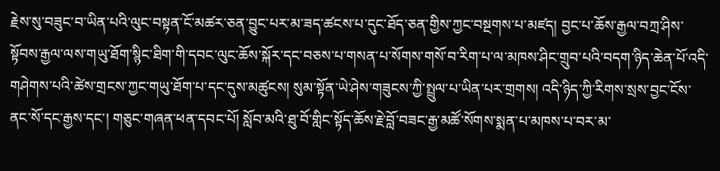རྗེས་སུ་བཟུང་བ་ཡིན་པའི་ལུང་བསྟན་ངོ་མཚར་ཅན་བྱུང་པར་མ་ཟད་ཚངས་པ་དུང་ཐོད་ཅན་གྱིས་ཀྱང་བསྔགས་པ་མཛད། བྱང་པ་ཆོས་རྒྱལ་བཀྲ་ཤིས་སྟོབས་རྒྱལ་ལས་གཡུ་ཐོག་སྙིང་ཐིག་གི་དབང་ལུང་ཆོས་སྐོར་དང་བཅས་པ་གསན་པ་སོགས་གསོ་བ་རིག་པ་ལ་མཁས་ཤིང་གྲུབ་པའི་བདག་ཉིད་ཆེན་པོ་འདི་གཤེགས་པའི་ཚེས་གྲངས་ཀྱང་གཡུ་ཐོག་པ་དང་དུས་མཚུངས། སུམ་སྟོན་ཡེ་ཤེས་གཟུངས་ཀྱི་སྤྲུལ་པ་ཡིན་པར་གྲགས། འདི་ཉིད་ཀྱི་རིགས་སྲས་བྱང་ངོས་ནང་སོ་དང་རྒྱས་དང་། གཅུང་གཞན་ཕན་དབང་པོ། སློབ་མའི་ཐུ་བོ་གླིང་སྟོད་ཆོས་རྗེ་བློ་བཟང་རྒྱ་མཚོ་སོགས་སྨན་པ་མཁས་པ་བར་མ་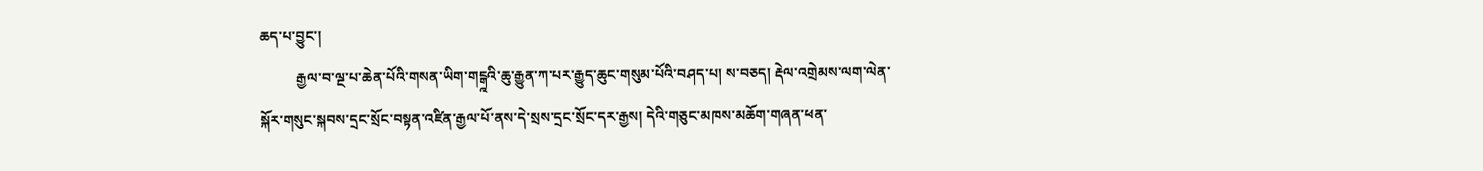ཆད་པ་བྱུང་།
          རྒྱལ་བ་ལྔ་པ་ཆེན་པོའི་གསན་ཡིག་གངྒྰའི་ཆུ་རྒྱུན་ཀ་པར་རྒྱུད་ཆུང་གསུམ་པོའི་བཤད་པ། ས་བཅད། རྡེལ་འགྲེམས་ལག་ལེན་སྐོར་གསུང་སྐབས་དྲང་སྲོང་བསྟན་འཛིན་རྒྱལ་པོ་ནས་དེ་སྲས་དྲང་སྲོང་དར་རྒྱས། དེའི་གཅུང་མཁས་མཆོག་གཞན་ཕན་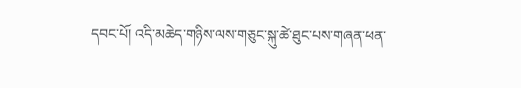དབང་པོ། འདི་མཆེད་གཉིས་ལས་གཅུང་སྐུ་ཚེ་ཐུང་པས་གཞན་ཕན་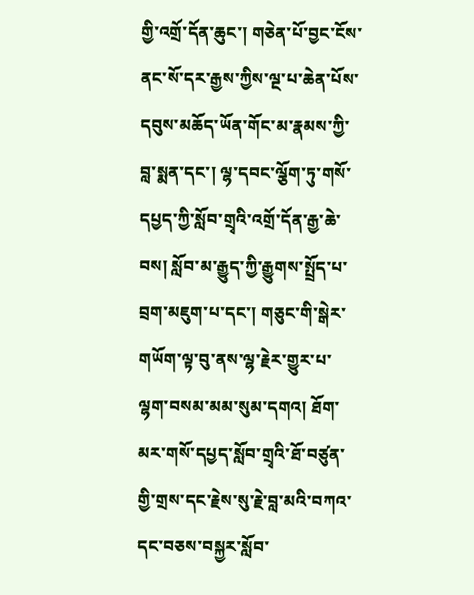གྱི་འགྲོ་དོན་ཆུང་། གཅེན་པོ་བྱང་ངོས་ནང་སོ་དར་རྒྱས་ཀྱིས་ལྔ་པ་ཆེན་པོས་དབུས་མཆོད་ཡོན་གོང་མ་རྣམས་ཀྱི་བླ་སྨན་དང་། ལྷ་དབང་ལྕོག་ཏུ་གསོ་དཔྱད་ཀྱི་སློབ་གྲྭའི་འགྲོ་དོན་རྒྱ་ཆེ་བས། སློབ་མ་རྒྱུད་ཀྱི་རྒྱུགས་སྤྲོད་པ་བྲག་མཇུག་པ་དང་། གཅུང་གི་སྒེར་གཡོག་ལྟ་བུ་ནས་ལྷ་རྗེར་གྱུར་པ་ལྷག་བསམ་མམ་སུམ་དགའ། ཐོག་མར་གསོ་དཔྱད་སློབ་གྲྭའི་ཐོ་བཙུན་གྱི་གྲས་དང་རྗེས་སུ་རྗེ་བླ་མའི་བཀའ་དང་བཅས་བསྐྱར་སློབ་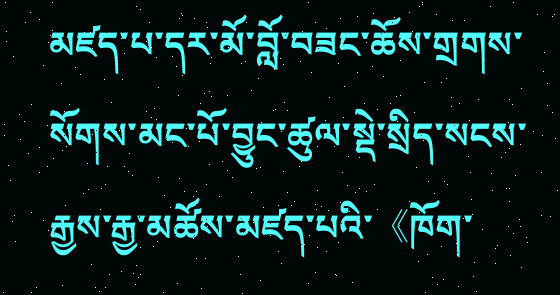མཛད་པ་དར་མོ་བློ་བཟང་ཆོས་གྲགས་སོགས་མང་པོ་བྱུང་ཚུལ་སྡེ་སྲིད་སངས་རྒྱས་རྒྱ་མཚོས་མཛད་པའི་《ཁོག་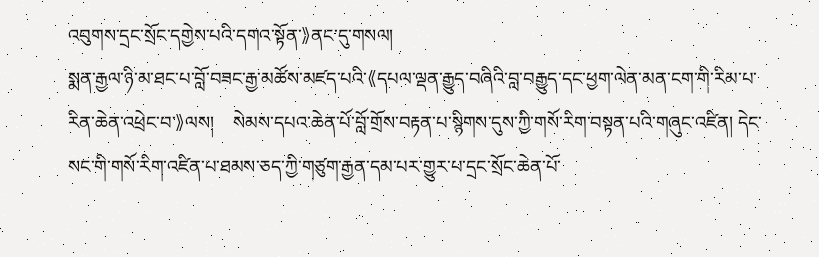འབུགས་དྲང་སྲོང་དགྱེས་པའི་དགའ་སྟོན་》ནང་དུ་གསལ།
སྨན་རྒྱལ་ཉི་མ་ཐང་པ་བློ་བཟང་རྒྱ་མཚོས་མཛད་པའི་《དཔལ་ལྡན་རྒྱུད་བཞིའི་བླ་བརྒྱུད་དང་ཕྱག་ལེན་མན་ངག་གི་རིམ་པ་རིན་ཆེན་འཕྲེང་བ་》ལས།    སེམས་དཔའ་ཆེན་པོ་བློ་གྲོས་བརྟན་པ་སྙིགས་དུས་ཀྱི་གསོ་རིག་བསྟན་པའི་གཞུང་འཛིན། དེང་སང་གི་གསོ་རིག་འཛིན་པ་ཐམས་ཅད་ཀྱི་གཙུག་རྒྱན་དམ་པར་གྱུར་པ་དྲང་སྲོང་ཆེན་པོ་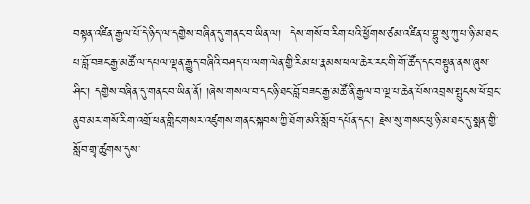བསྟན་འཛིན་རྒྱལ་པོ་དེ་ཉིད་ལ་དགྱེས་བཞིན་དུ་གནང་བ་ཡིན་ལ།  དེས་གསོ་བ་རིག་པའི་ཕྱོགས་ཙམ་འཛིན་པ་བྷུ་སུ་ཀུ་པ་ཉི་མ་ཐང་པ་བློ་བཟང་རྒྱ་མཚོ་ལ་དཔལ་ལྡན་རྒྱུད་བཞིའི་བཤད་པ་ལག་ལེན་གྱི་རིམ་པ་རྣམས་ཕལ་ཆེར་རང་གི་གོ་ཚོད་དང་བསྟུན་ནས་ཞུས་ཤིང་། དགྱེས་བཞིན་དུ་གནང་བ་ཡིན་ནོ། །ཞེས་གསལ་བ་དང་ཉི་ཐང་བློ་བཟང་རྒྱ་མཚོ་ནི་རྒྱལ་བ་ལྔ་པ་ཆེན་པོས་འབྲས་སྤུངས་ཕོ་བྲང་ནུབ་མར་གསོ་རིག་འགྲོ་ཕན་གླིང་གསར་འཛུགས་གནང་སྐབས་ཀྱི་ཐོག་མའི་སློབ་དཔོན་དང་། རྗེས་སུ་གསང་ཕུ་ཉི་མ་ཐང་དུ་སྨན་གྱི་སློབ་གྲྭ་ཚུགས་དུས་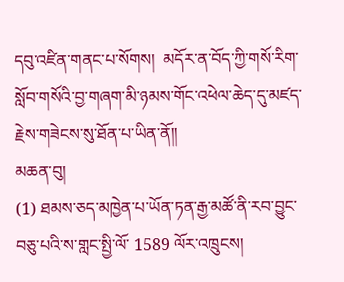དབུ་འཛིན་གནང་པ་སོགས།  མདོར་ན་བོད་ཀྱི་གསོ་རིག་སློབ་གསོའི་བྱ་གཞག་མི་ཉམས་གོང་འཕེལ་ཆེད་དུ་མཛད་རྗེས་གཟེངས་སུ་ཐོན་པ་ཡིན་ནོ།།
མཆན་བུ།
(1) ཐམས་ཅད་མཁྱེན་པ་ཡོན་ཏན་རྒྱ་མཚོ་ནི་རབ་བྱུང་བཅུ་པའི་ས་གླང་སྤྱི་ལོ་ 1589 ལོར་འཁྲུངས།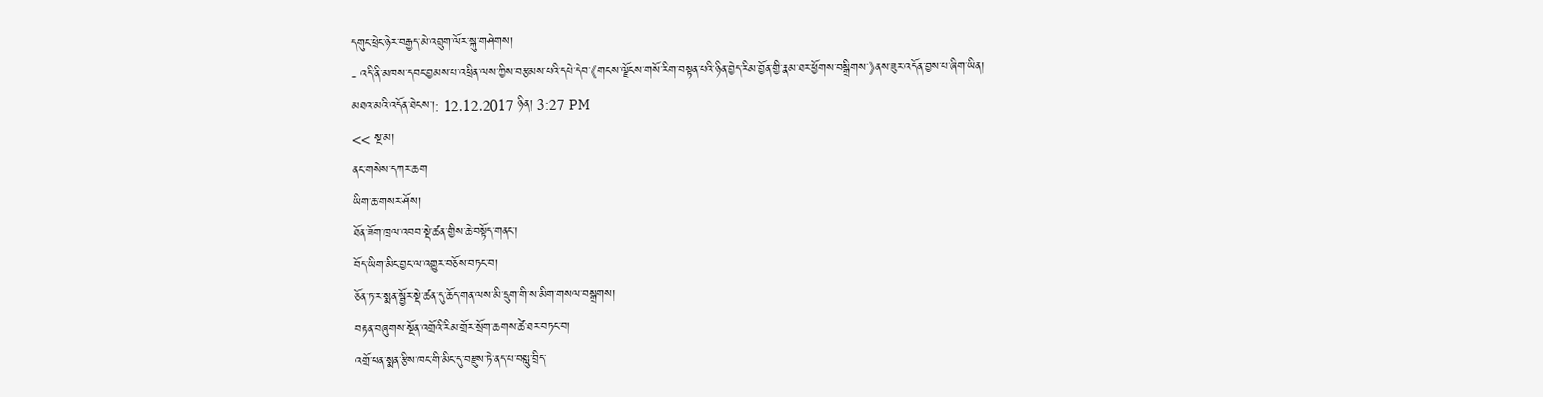དགུང་ཕྲེང་ཉེར་བརྒྱད་མེ་འབྲུག་ལོར་སྐུ་གཤེགས།
- འདི་ནི་མཁས་དབང་བྱམས་པ་འཕྲིན་ལས་ཀྱིས་བརྩམས་པའི་དཔེ་དེབ་《གངས་ལྗོངས་གསོ་རིག་བསྟན་པའི་ཉིན་བྱེད་རིམ་བྱོན་གྱི་རྣམ་ཐར་ཕྱོགས་བསྒྲིགས་》ནས་ཟུར་འདོན་བྱས་པ་ཞིག་ཡིན།
མཐའ་མའི་འདོན་ཐེངས་།: 12.12.2017 ཉིན། 3:27 PM
<< སྔ་མ།
ནང་གསེས་དཀར་ཆག
ཡིག་ཆ་གསར་ཤོས།
ཐོན་ཟོག་ཁྲལ་འབབ་སྡེ་ཚན་གྱིས་ཆེ་བསྟོད་གནང་།
བོད་ཡིག་མིང་བྱང་ལ་འགྱུར་བཅོས་བཏང་བ།
ཅོན་ཏ་ར་སྨན་སྦྱོར་སྡེ་ཚན་དུ་ཆོད་གན་ལས་མི་དྲུག་གི་ས་མིག་གསལ་བསྒྲགས།
བརྟན་བཞུགས་སྔོན་འགྲོའི་རིམ་གྲོར་སྲོག་ཆགས་ཚེ་ཐར་བཏང་བ།
འགྲོ་ཕན་སྨན་རྩིས་ཁང་གི་མིང་དུ་བརྫུས་ཏེ་ནད་པ་བསླུ་བྲིད་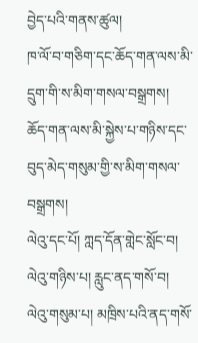བྱེད་པའི་གནས་ཚུལ།
ཁ་ལོ་བ་གཅིག་དང་ཆོད་གན་ལས་མི་དྲུག་གི་ས་མིག་གསལ་བསྒྲགས།
ཆོད་གན་ལས་མི་སྐྱེས་པ་གཉིས་དང་བུད་མེད་གསུམ་གྱི་ས་མིག་གསལ་བསྒྲགས།
ལེའུ་དང་པོ། ཀླད་དོན་གླེང་སློང་བ།
ལེའུ་གཉིས་པ། རླུང་ནད་གསོ་བ།
ལེའུ་གསུམ་པ། མཁྲིས་པའི་ནད་གསོ་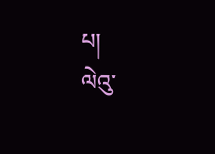པ།
ལེའུ་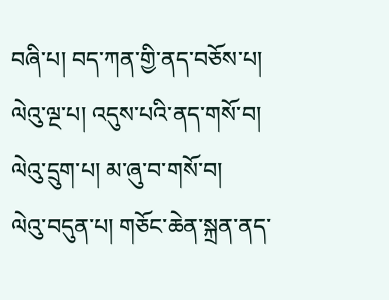བཞི་པ། བད་ཀན་གྱི་ནད་བཅོས་པ།
ལེའུ་ལྔ་པ། འདུས་པའི་ནད་གསོ་བ།
ལེའུ་དྲུག་པ། མ་ཞུ་བ་གསོ་བ།
ལེའུ་བདུན་པ། གཅོང་ཆེན་སྐྲན་ནད་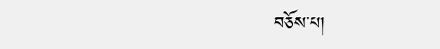བཅོས་པ།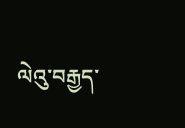ལེའུ་བརྒྱད་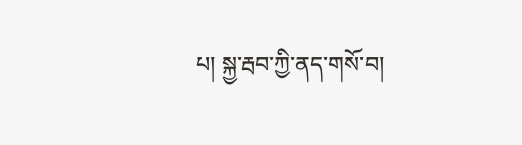པ། སྐྱ་རྦབ་ཀྱི་ནད་གསོ་བ།